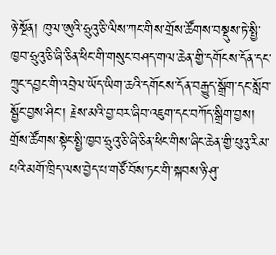ཉེ་སྔོན། ཁུལ་ཨུའི་ཧྲུའུ་ཅི་ལིས་ཀང་གིས་གྲོས་ཚོགས་བསྡུས་ཏེ་སྤྱི་ཁྱབ་ཧྲུའུ་ཅི་ཞི་ཅིན་ཕིང་གི་གསུང་བཤད་གལ་ཆེན་གྱི་དགོངས་དོན་དང་ཀྲུང་དབྱང་གི་འབྲེལ་ཡོད་ཡིག་ཆའི་དགོངས་དོན་བརྒྱུད་སྒྲོག་དང་སློབ་སྦྱོང་བྱས་ཤིང་། རྗེས་མའི་བྱ་བར་ཞིབ་འཇུག་དང་བཀོད་སྒྲིག་བྱས།
གྲོས་ཚོགས་སྟེང་སྤྱི་ཁྱབ་ཧྲུའུ་ཅི་ཞི་ཅིན་ཕིང་གིས་ཞིང་ཆེན་གྱི་པུའུ་རིམ་པའི་མགོ་ཁྲིད་ལས་བྱེད་པ་གཙོ་བོས་ཏང་གི་སྐབས་ཉི་ཤུ་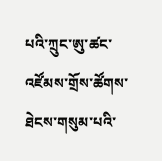པའི་ཀྲུང་ཨུ་ཚང་འཛོམས་གྲོས་ཚོགས་ཐེངས་གསུམ་པའི་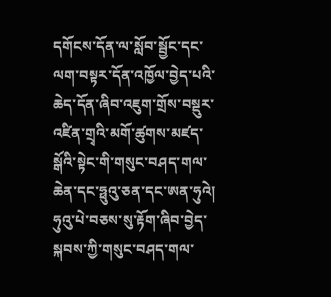དགོངས་དོན་ལ་སློབ་སྦྱོང་དང་ལག་བསྟར་དོན་འཁྱོལ་བྱེད་པའི་ཆེད་དོན་ཞིབ་འཇུག་གྲོས་བསྡུར་འཛིན་གྲྭའི་མགོ་ཚུགས་མཛད་སྒོའི་སྟེང་གི་གསུང་བཤད་གལ་ཆེན་དང་ཧྥུའུ་ཅན་དང་ཨན་ཧུའེ། ཧུའུ་པེ་བཅས་སུ་རྟོག་ཞིབ་བྱེད་སྐབས་ཀྱི་གསུང་བཤད་གལ་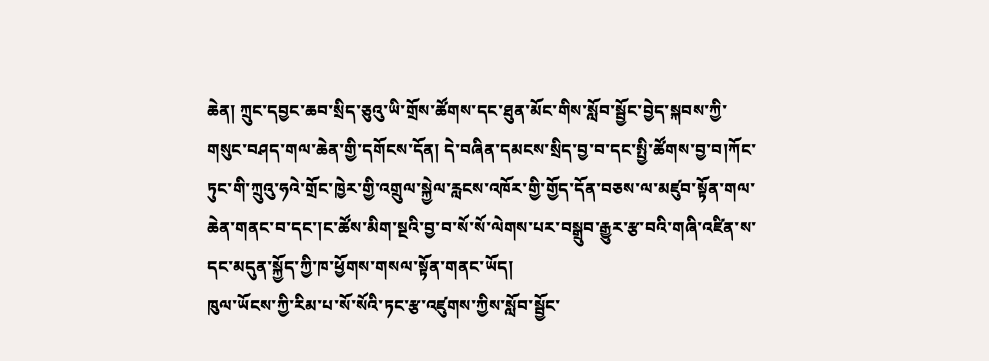ཆེན། ཀྲུང་དབྱང་ཆབ་སྲིད་ཅུའུ་ཡི་གྲོས་ཚོགས་དང་ཐུན་མོང་གིས་སློབ་སྦྱོང་བྱེད་སྐབས་ཀྱི་གསུང་བཤད་གལ་ཆེན་གྱི་དགོངས་དོན། དེ་བཞིན་དམངས་སྲིད་བྱ་བ་དང་སྤྱི་ཚོགས་བྱ་བ།ཀོང་ཏུང་གི་ཀྲུའུ་ཧའེ་གྲོང་ཁྱེར་གྱི་འགྲུལ་སྐྱེལ་རླངས་འཁོར་གྱི་གྱོད་དོན་བཅས་ལ་མཛུབ་སྟོན་གལ་ཆེན་གནང་བ་དང་།ང་ཚོས་མིག་སྔའི་བྱ་བ་སོ་སོ་ལེགས་པར་བསྒྲུབ་རྒྱུར་རྩ་བའི་གཞི་འཛིན་ས་དང་མདུན་སྐྱོད་ཀྱི་ཁ་ཕྱོགས་གསལ་སྟོན་གནང་ཡོད།
ཁུལ་ཡོངས་ཀྱི་རིམ་པ་སོ་སོའི་ཏང་རྩ་འཛུགས་ཀྱིས་སློབ་སྦྱོང་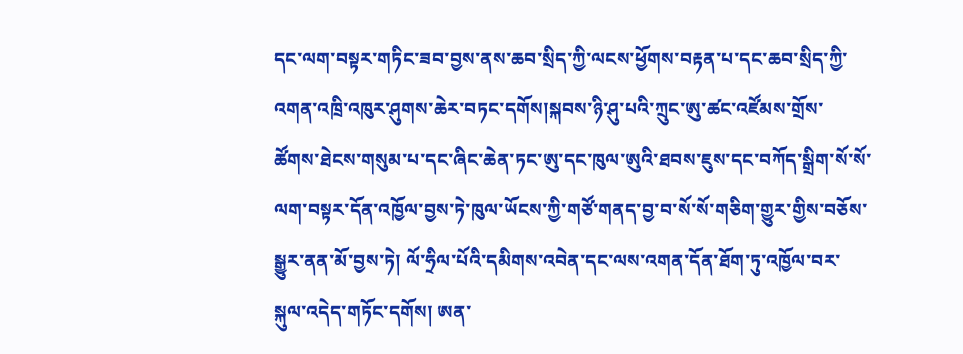དང་ལག་བསྟར་གཏིང་ཟབ་བྱས་ནས་ཆབ་སྲིད་ཀྱི་ལངས་ཕྱོགས་བརྟན་པ་དང་ཆབ་སྲིད་ཀྱི་འགན་འཁྲི་འཁུར་ཤུགས་ཆེར་བཏང་དགོས།སྐབས་ཉི་ཤུ་པའི་ཀྲུང་ཨུ་ཚང་འཛོམས་གྲོས་ཚོགས་ཐེངས་གསུམ་པ་དང་ཞིང་ཆེན་ཏང་ཨུ་དང་ཁུལ་ཨུའི་ཐབས་ཇུས་དང་བཀོད་སྒྲིག་སོ་སོ་ལག་བསྟར་དོན་འཁྱོལ་བྱས་ཏེ་ཁུལ་ཡོངས་ཀྱི་གཙོ་གནད་བྱ་བ་སོ་སོ་གཅིག་གྱུར་གྱིས་བཅོས་སྒྱུར་ནན་མོ་བྱས་ཏེ། ལོ་ཧྲིལ་པོའི་དམིགས་འབེན་དང་ལས་འགན་དོན་ཐོག་ཏུ་འཁྱོལ་བར་སྐུལ་འདེད་གཏོང་དགོས། ཨན་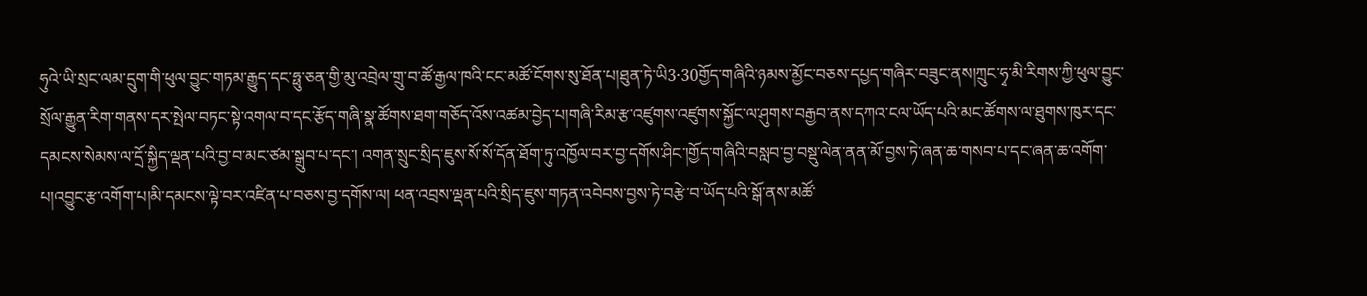ཧུའེ་ཡི་སྲང་ལམ་དྲུག་གི་ཕུལ་བྱུང་གཏམ་རྒྱུད་དང་ཧྥུ་ཅན་གྱི་མུ་འབྲེལ་གྲུ་བ་ཚོ་རྒྱལ་ཁའི་ངང་མཚོ་ངོགས་སུ་ཐོན་པ།ཐུན་ཏེ་ཡི3·30གྱོད་གཞིའི་ཉམས་མྱོང་བཅས་དཔྱད་གཞིར་བཟུང་ནས།ཀྲུང་ཧྭ་མི་རིགས་ཀྱི་ཕུལ་བྱུང་སྲོལ་རྒྱུན་རིག་གནས་དར་སྤེལ་བཏང་སྟེ་འགལ་བ་དང་རྩོད་གཞི་སྣ་ཚོགས་ཐག་གཅོད་འོས་འཚམ་བྱེད་པ།གཞི་རིམ་རྩ་འཛུགས་འཛུགས་སྐྱོང་ལ་ཤུགས་བརྒྱབ་ནས་དཀའ་ངལ་ཡོད་པའི་མང་ཚོགས་ལ་ཐུགས་ཁུར་དང་དམངས་སེམས་ལ་དྲོ་སྐྱིད་ལྡན་པའི་བྱ་བ་མང་ཙམ་སྒྲུབ་པ་དང་། འགན་སྲུང་སྲིད་ཇུས་སོ་སོ་དོན་ཐོག་ཏུ་འཁྱོལ་བར་བྱ་དགོས་ཤིང་།གྱོད་གཞིའི་བསླབ་བྱ་བསྡུ་ལེན་ནན་མོ་བྱས་ཏེ་ཞན་ཆ་གསབ་པ་དང་ཞན་ཆ་འགོག་པ།འབྱུང་རྩ་འགོག་པ།མི་དམངས་ལྟེ་བར་འཛིན་པ་བཅས་བྱ་དགོས་ལ། ཕན་འབྲས་ལྡན་པའི་སྲིད་ཇུས་གཏན་འབེབས་བྱས་ཏེ་བརྩེ་བ་ཡོད་པའི་སྒོ་ནས་མཚོ་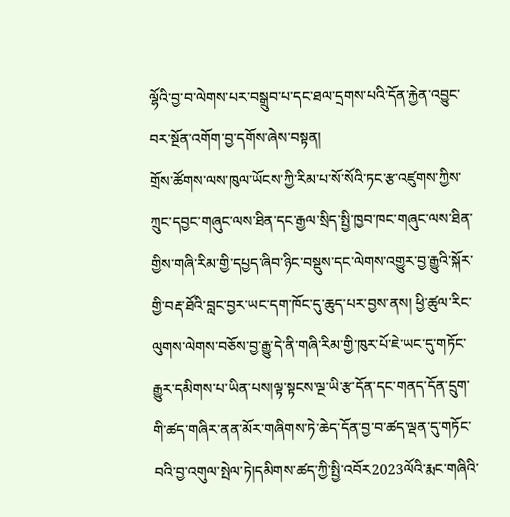ལྷོའི་བྱ་བ་ལེགས་པར་བསྒྲུབ་པ་དང་ཐལ་དྲགས་པའི་དོན་རྐྱེན་འབྱུང་བར་སྔོན་འགོག་བྱ་དགོས་ཞེས་བསྟན།
གྲོས་ཚོགས་ལས་ཁུལ་ཡོངས་ཀྱི་རིམ་པ་སོ་སོའི་ཏང་རྩ་འཛུགས་ཀྱིས་ཀྲུང་དབྱང་གཞུང་ལས་ཐིན་དང་རྒྱལ་སྲིད་སྤྱི་ཁྱབ་ཁང་གཞུང་ལས་ཐིན་གྱིས་གཞི་རིམ་གྱི་དཔྱད་ཞིབ་ཉིང་བསྡུས་དང་ལེགས་འགྱུར་བྱ་རྒྱུའི་སྐོར་གྱི་བརྡ་ཐོའི་བླང་བྱར་ཡང་དག་ཁོང་དུ་ཆུད་པར་བྱས་ནས། ཕྱི་ཚུལ་རིང་ལུགས་ལེགས་བཅོས་བྱ་རྒྱུ་དེ་ནི་གཞི་རིམ་གྱི་ཁུར་པོ་ཇེ་ཡང་དུ་གཏོང་རྒྱུར་དམིགས་པ་ཡིན་པས།ལྟ་སྟངས་ལྔ་ཡི་རྩ་དོན་དང་གནད་དོན་དྲུག་གི་ཚད་གཞིར་ནན་མོར་གཞིགས་ཏེ་ཆེད་དོན་བྱ་བ་ཚད་ལྡན་དུ་གཏོང་བའི་བྱ་འགུལ་སྤེལ་ཏེ།དམིགས་ཚད་ཀྱི་སྤྱི་འབོར2023ལོའི་རྨང་གཞིའི་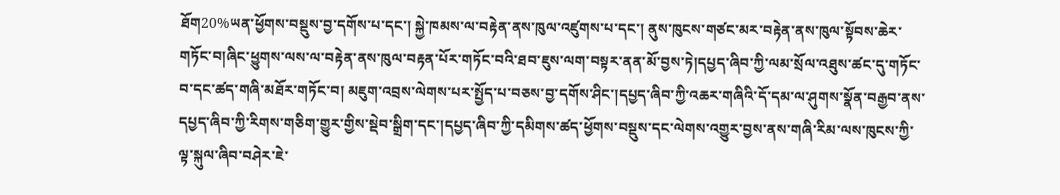ཐོག20%ཡན་ཕྱོགས་བསྡུས་བྱ་དགོས་པ་དང་། སྐྱེ་ཁམས་ལ་བརྟེན་ནས་ཁུལ་འཛུགས་པ་དང་། ནུས་ཁུངས་གཙང་མར་བརྟེན་ནས་ཁུལ་སྟོབས་ཆེར་གཏོང་བ།ཞིང་ཕྱུགས་ལས་ལ་བརྟེན་ནས་ཁུལ་བརྟན་པོར་གཏོང་བའི་ཐབ་ཇུས་ལག་བསྟར་ནན་མོ་བྱས་ཏེ།དཔྱད་ཞིབ་ཀྱི་ལམ་སྲོལ་འཐུས་ཚང་དུ་གཏོང་བ་དང་ཚད་གཞི་མཐོར་གཏོང་བ། མཇུག་འབྲས་ལེགས་པར་སྤྱོད་པ་བཅས་བྱ་དགོས་ཤིང་།དཔྱད་ཞིབ་ཀྱི་འཆར་གཞིའི་དོ་དམ་ལ་ཤུགས་སྣོན་བརྒྱབ་ནས་དཔྱད་ཞིབ་ཀྱི་རིགས་གཅིག་གྱུར་གྱིས་སྡེབ་སྒྲིག་དང་།དཔྱད་ཞིབ་ཀྱི་དམིགས་ཚད་ཕྱོགས་བསྡུས་དང་ལེགས་འགྱུར་བྱས་ནས་གཞི་རིམ་ལས་ཁུངས་ཀྱི་ལྟ་སྐུལ་ཞིབ་བཤེར་ཇེ་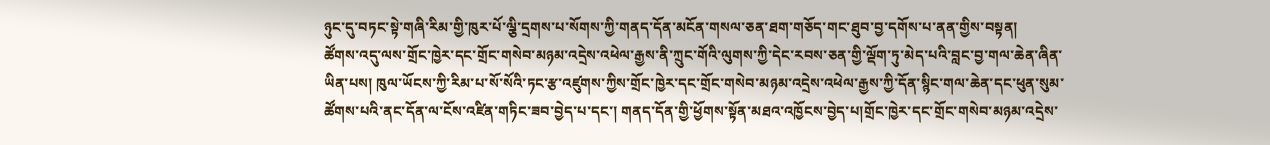ཉུང་དུ་བཏང་སྟེ་གཞི་རིམ་གྱི་ཁུར་པོ་ལྕི་དྲགས་པ་སོགས་ཀྱི་གནད་དོན་མངོན་གསལ་ཅན་ཐག་གཅོད་གང་ཐུབ་བྱ་དགོས་པ་ནན་གྱིས་བསྟན།
ཚོགས་འདུ་ལས་གྲོང་ཁྱེར་དང་གྲོང་གསེབ་མཉམ་འདྲེས་འཕེལ་རྒྱས་ནི་ཀྲུང་གོའི་ལུགས་ཀྱི་དེང་རབས་ཅན་གྱི་ལྡོག་ཏུ་མེད་པའི་བླང་བྱ་གལ་ཆེན་ཞིན་ཡིན་པས། ཁུལ་ཡོངས་ཀྱི་རིམ་པ་སོ་སོའི་ཏང་རྩ་འཛུགས་ཀྱིས་གྲོང་ཁྱེར་དང་གྲོང་གསེབ་མཉམ་འདྲེས་འཕེལ་རྒྱས་ཀྱི་དོན་སྙིང་གལ་ཆེན་དང་ཕུན་སུམ་ཚོགས་པའི་ནང་དོན་ལ་ངོས་འཛིན་གཏིང་ཟབ་བྱེད་པ་དང་། གནད་དོན་གྱི་ཕྱོགས་སྟོན་མཐའ་འཁྱོངས་བྱེད་པ།གྲོང་ཁྱེར་དང་གྲོང་གསེབ་མཉམ་འདྲེས་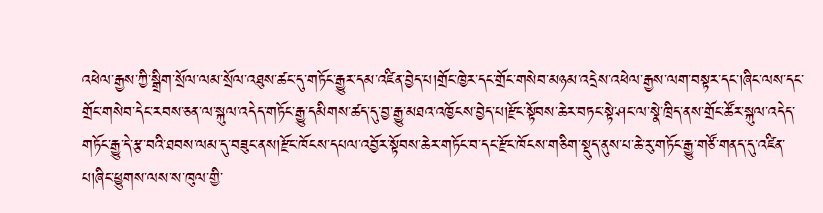འཕེལ་རྒྱས་ཀྱི་སྒྲིག་སྲོལ་ལམ་སྲོལ་འཐུས་ཚང་དུ་གཏོང་རྒྱུར་དམ་འཛིན་བྱེད་པ།གྲོང་ཁྱེར་དང་གྲོང་གསེབ་མཉམ་འདྲེས་འཕེལ་རྒྱས་ལག་བསྟར་དང་།ཞིང་ལས་དང་གྲོང་གསེབ་དེང་རབས་ཅན་ལ་སྐུལ་འདེད་གཏོང་རྒྱུ་དམིགས་ཚད་དུ་བྱ་རྒྱུ་མཐའ་འཁྱོངས་བྱེད་པ།རྫོང་སྟོབས་ཆེར་བཏང་སྟེ་ཤང་ལ་སྣེ་ཁྲིད་ནས་གྲོང་ཚོར་སྐུལ་འདེད་གཏོང་རྒྱུ་དེ་རྩ་བའི་ཐབས་ལམ་དུ་བཟུང་ནས།རྫོང་ཁོངས་དཔལ་འབྱོར་སྟོབས་ཆེར་གཏོང་བ་དང་རྫོང་ཁོངས་གཅིག་སྡུད་ནུས་པ་ཆེ་རུ་གཏོང་རྒྱུ་གཙོ་གནད་དུ་འཛིན་པ།ཞིང་ཕྱུགས་ལས་ས་ཁུལ་གྱི་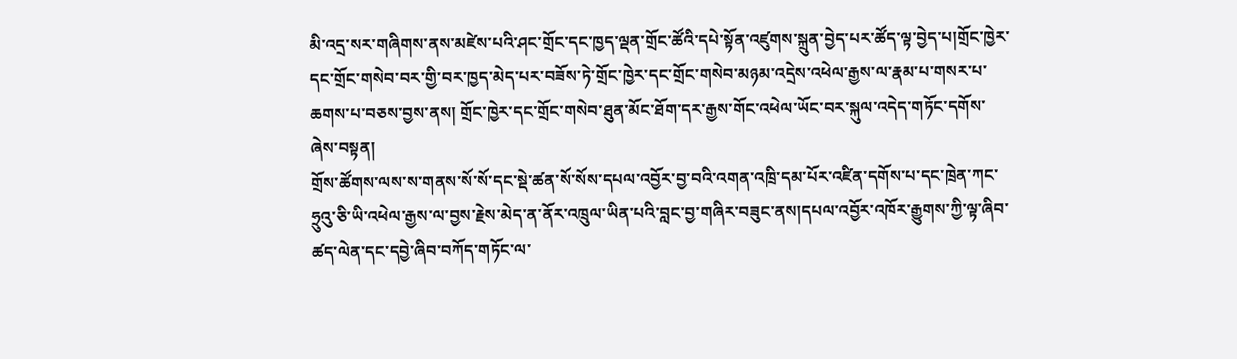མི་འདྲ་སར་གཞིགས་ནས་མཛེས་པའི་ཤང་གྲོང་དང་ཁྱད་ལྡན་གྲོང་ཚོའི་དཔེ་སྟོན་འཛུགས་སྐྲུན་བྱེད་པར་ཚོད་ལྟ་བྱེད་པ།གྲོང་ཁྱེར་དང་གྲོང་གསེབ་བར་གྱི་བར་ཁྱད་མེད་པར་བཟོས་ཏེ་གྲོང་ཁྱེར་དང་གྲོང་གསེབ་མཉམ་འདྲེས་འཕེལ་རྒྱས་ལ་རྣམ་པ་གསར་པ་ཆགས་པ་བཅས་བྱས་ནས། གྲོང་ཁྱེར་དང་གྲོང་གསེབ་ཐུན་མོང་ཐོག་དར་རྒྱས་གོང་འཕེལ་ཡོང་བར་སྐུལ་འདེད་གཏོང་དགོས་ཞེས་བསྟན།
གྲོས་ཚོགས་ལས་ས་གནས་སོ་སོ་དང་སྡེ་ཚན་སོ་སོས་དཔལ་འབྱོར་བྱ་བའི་འགན་འཁྲི་དམ་པོར་འཛིན་དགོས་པ་དང་ཁྲེན་ཀང་ཧྲུའུ་ཅི་ཡི་འཕེལ་རྒྱས་ལ་བྱས་རྗེས་མེད་ན་ནོར་འཁྲུལ་ཡིན་པའི་བླང་བྱ་གཞིར་བཟུང་ནས།དཔལ་འབྱོར་འཁོར་རྒྱུགས་ཀྱི་ལྟ་ཞིབ་ཚད་ལེན་དང་དབྱེ་ཞིབ་བཀོད་གཏོང་ལ་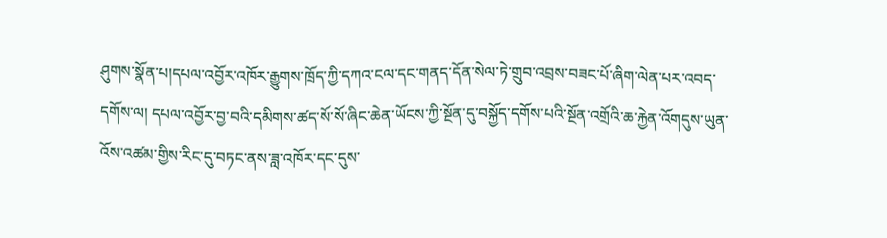ཤུགས་སྣོན་པ།དཔལ་འབྱོར་འཁོར་རྒྱུགས་ཁྲོད་ཀྱི་དཀའ་ངལ་དང་གནད་དོན་སེལ་ཏེ་གྲུབ་འབྲས་བཟང་པོ་ཞིག་ལེན་པར་འབད་དགོས་ལ། དཔལ་འབྱོར་བྱ་བའི་དམིགས་ཚད་སོ་སོ་ཞིང་ཆེན་ཡོངས་ཀྱི་སྔོན་དུ་བསྐྱོད་དགོས་པའི་སྔོན་འགྲོའི་ཆ་རྐྱེན་འོགདུས་ཡུན་འོས་འཚམ་གྱིས་རིང་དུ་བཏང་ནས་ཟླ་འཁོར་དང་དུས་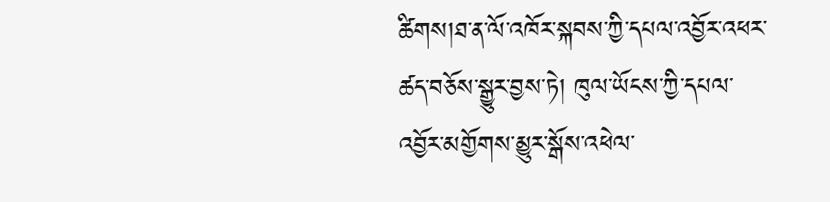ཚིགས།ཐ་ན་ལོ་འཁོར་སྐབས་ཀྱི་དཔལ་འབྱོར་འཕར་ཚད་བཅོས་སྒྱུར་བྱས་ཏེ། ཁུལ་ཡོངས་ཀྱི་དཔལ་འབྱོར་མགྱོགས་མྱུར་སྒོས་འཕེལ་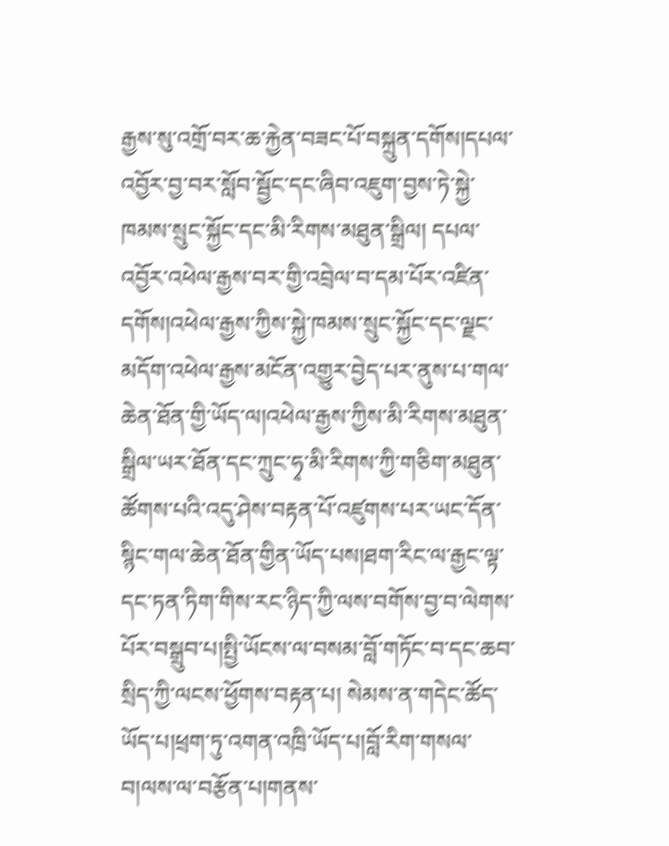རྒྱས་སུ་འགྲོ་བར་ཆ་རྐྱེན་བཟང་པོ་བསྐྲུན་དགོས།དཔལ་འབྱོར་བྱ་བར་སློབ་སྦྱོང་དང་ཞིབ་འཇུག་བྱས་ཏེ་སྐྱེ་ཁམས་སྲུང་སྐྱོང་དང་མི་རིགས་མཐུན་སྒྲིལ། དཔལ་འབྱོར་འཕེལ་རྒྱས་བར་གྱི་འབྲེལ་བ་དམ་པོར་འཛིན་དགོས།འཕེལ་རྒྱས་ཀྱིས་སྐྱེ་ཁམས་སྲུང་སྐྱོང་དང་ལྗང་མདོག་འཕེལ་རྒྱས་མངོན་འགྱུར་བྱེད་པར་ནུས་པ་གལ་ཆེན་ཐོན་གྱི་ཡོད་ལ།འཕེལ་རྒྱས་ཀྱིས་མི་རིགས་མཐུན་སྒྲིལ་ཡར་ཐོན་དང་ཀྲུང་ཧྭ་མི་རིགས་ཀྱི་གཅིག་མཐུན་ཚོགས་པའི་འདུ་ཤེས་བརྟན་པོ་འཛུགས་པར་ཡང་དོན་སྙིང་གལ་ཆེན་ཐོན་གྱིན་ཡོད་པས།ཐག་རིང་ལ་རྒྱང་ལྟ་དང་ཏན་ཏིག་གིས་རང་ཉིད་ཀྱི་ལས་བགོས་བྱ་བ་ལེགས་པོར་བསྒྲུབ་པ།སྤྱི་ཡོངས་ལ་བསམ་བློ་གཏོང་བ་དང་ཆབ་སྲིད་ཀྱི་ལངས་ཕྱོགས་བརྟན་པ། སེམས་ན་གདེང་ཚོད་ཡོད་པ།ཕྲག་ཏུ་འགན་འཁྲི་ཡོད་པ།བློ་རིག་གསལ་བ།ལས་ལ་བརྩོན་པ།གནས་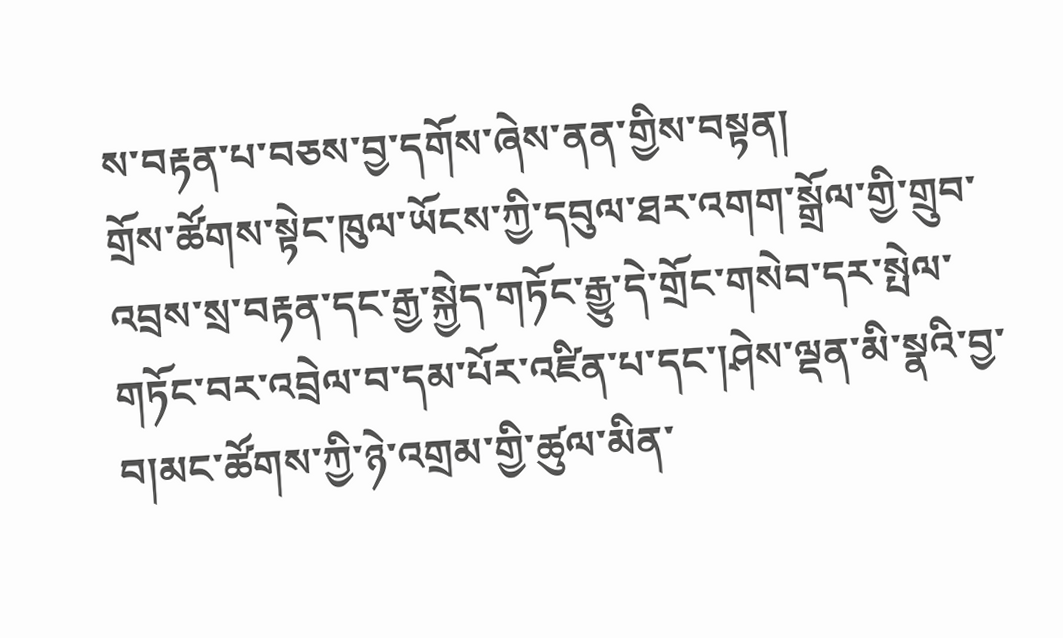ས་བརྟན་པ་བཅས་བྱ་དགོས་ཞེས་ནན་གྱིས་བསྟན།
གྲོས་ཚོགས་སྟེང་ཁུལ་ཡོངས་ཀྱི་དབུལ་ཐར་འགག་སྒྲོལ་གྱི་གྲུབ་འབྲས་སྲ་བརྟན་དང་རྒྱ་སྐྱེད་གཏོང་རྒྱུ་དེ་གྲོང་གསེབ་དར་སྤེལ་གཏོང་བར་འབྲེལ་བ་དམ་པོར་འཛིན་པ་དང་།ཤེས་ལྡན་མི་སྣའི་བྱ་བ།མང་ཚོགས་ཀྱི་ཉེ་འགྲམ་གྱི་ཚུལ་མིན་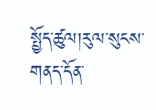སྤྱོད་ཚུལ།རུལ་སུངས་གནད་དོན་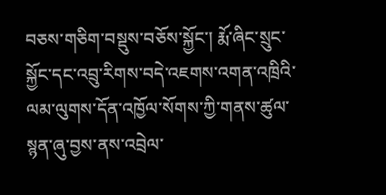བཅས་གཅིག་བསྡུས་བཅོས་སྐྱོང་། རྨོ་ཞིང་སྲུང་སྐྱོང་དང་འབྲུ་རིགས་བདེ་འཇགས་འགན་འཁྲིའི་ལམ་ལུགས་དོན་འཁྱོལ་སོགས་ཀྱི་གནས་ཚུལ་སྙན་ཞུ་བྱས་ནས་འབྲེལ་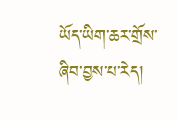ཡོད་ཡིག་ཆར་གྲོས་ཞིབ་བྱས་པ་རེད།